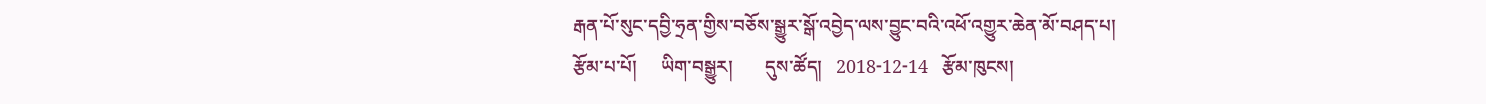རྒན་པོ་སུང་དབྱི་ཧྲན་གྱིས་བཅོས་སྒྱུར་སྒོ་འབྱེད་ལས་བྱུང་བའི་འཕོ་འགྱུར་ཆེན་མོ་བཤད་པ།
རྩོམ་པ་པོ།     ཡིག་བསྒྱུར།       དུས་ཚོད།   2018-12-14   རྩོམ་ཁུངས།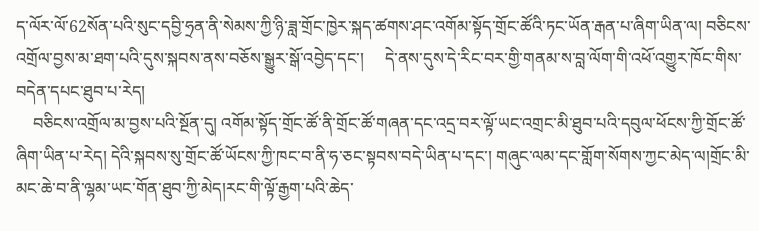ད་ལོར་ལོ་62སོན་པའི་སུང་དབྱི་ཧྲན་ནི་སེམས་ཀྱི་ཉི་ཟླ་གྲོང་ཁྱེར་སྐད་ཚགས་ཤང་འགོམ་སྟོད་གྲོང་ཚོའི་ཏང་ཡོན་རྒན་པ་ཞིག་ཡིན་ལ། བཅིངས་འགྲོལ་བྱས་མ་ཐག་པའི་དུས་སྐབས་ནས་བཅོས་སྒྱུར་སྒོ་འབྱེད་དང་།     དེ་ནས་དུས་དེ་རིང་བར་གྱི་གནམ་ས་བླ་ལོག་གི་འཕོ་འགྱུར་ཁོང་གིས་བདེན་དཔང་ཐུབ་པ་རེད།
    བཅིངས་འགྲོལ་མ་བྱས་པའི་སྔོན་དུ། འགོམ་སྟོད་གྲོང་ཚོ་ནི་གྲོང་ཚོ་གཞན་དང་འདྲ་བར་ལྟོ་ཡང་འགྲང་མི་ཐུབ་པའི་དབུལ་ཕོངས་ཀྱི་གྲོང་ཚོ་ཞིག་ཡིན་པ་རེད། དེའི་སྐབས་སུ་གྲོང་ཚོ་ཡོངས་ཀྱི་ཁང་བ་ནི་ཧ་ཅང་སྟབས་བདེ་ཡིན་པ་དང་། གཞུང་ལམ་དང་གློག་སོགས་ཀྱང་མེད་ལ།གྲོང་མི་མང་ཆེ་བ་ནི་ལྷམ་ཡང་གོན་ཐུབ་ཀྱི་མེད།རང་གི་ལྟོ་རྒྱག་པའི་ཆེད་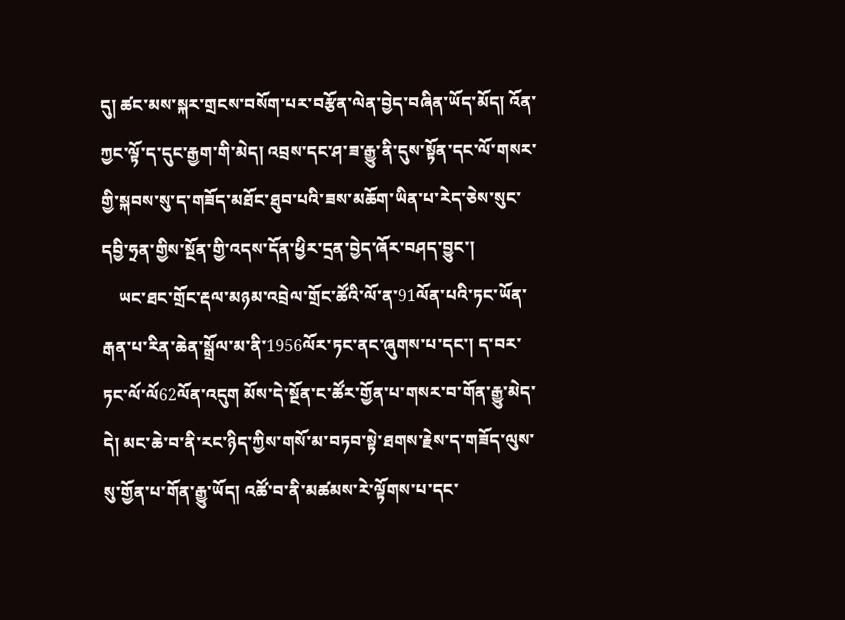དུ། ཚང་མས་སྐར་གྲངས་བསོག་པར་བརྩོན་ལེན་བྱེད་བཞིན་ཡོད་མོད། འོན་ཀྱང་ལྟོ་ད་དུང་རྒྱག་གི་མེད། འབྲས་དང་ཤ་ཟ་རྒྱུ་ནི་དུས་སྟོན་དང་ལོ་གསར་གྱི་སྐབས་སུ་ད་གཟོད་མཐོང་ཐུབ་པའི་ཟས་མཆོག་ཡིན་པ་རེད་ཅེས་སུང་དབྱི་ཧྲན་གྱིས་སྔོན་གྱི་འདས་དོན་ཕྱིར་དྲན་བྱེད་ཞོར་བཤད་བྱུང་།
    ཡང་ཐང་གྲོང་རྡལ་མཉམ་འབྲེལ་གྲོང་ཚོའི་ལོ་ན་91ལོན་པའི་ཏང་ཡོན་རྒན་པ་རིན་ཆེན་སྒྲོལ་མ་ནི་1956ལོར་ཏང་ནང་ཞུགས་པ་དང་། ད་བར་ཏང་ལོ་ལོ62ལོན་འདུག མོས་དེ་སྔོན་ང་ཚོར་གྱོན་པ་གསར་བ་གོན་རྒྱུ་མེད་དེ། མང་ཆེ་བ་ནི་རང་ཉིད་ཀྱིས་གསོ་མ་བཏབ་སྟེ་ཐགས་རྗེས་ད་གཟོད་ལུས་སུ་གྱོན་པ་གོན་རྒྱུ་ཡོད། འཚོ་བ་ནི་མཚམས་རེ་ལྟོགས་པ་དང་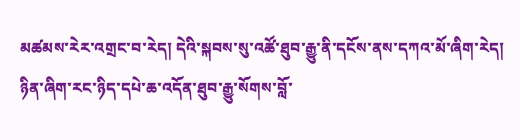མཚམས་རེར་འགྲང་བ་རེད། དེའི་སྐབས་སུ་འཚོ་ཐུབ་རྒྱུ་ནི་དངོས་ནས་དཀའ་མོ་ཞིག་རེད། ཉིན་ཞིག་རང་ཉིད་དཔེ་ཆ་འདོན་ཐུབ་རྒྱུ་སོགས་བློ་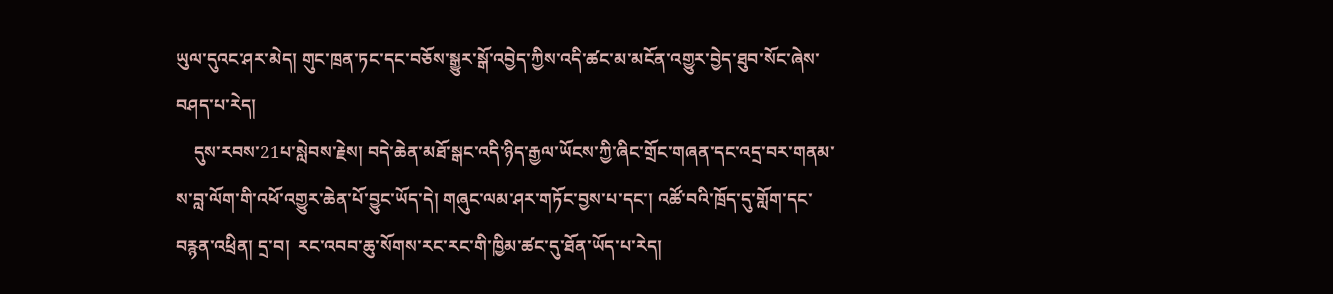ཡུལ་དུའང་ཤར་མེད། གུང་ཁྲན་ཏང་དང་བཅོས་སྒྱུར་སྒོ་འབྱེད་ཀྱིས་འདི་ཚང་མ་མངོན་འགྱུར་བྱེད་ཐུབ་སོང་ཞེས་བཤད་པ་རེད།
    དུས་རབས་21པ་སླེབས་རྗེས། བདེ་ཆེན་མཐོ་སྒང་འདི་ཉིད་རྒྱལ་ཡོངས་ཀྱི་ཞིང་གྲོང་གཞན་དང་འདྲ་བར་གནམ་ས་བླ་ལོག་གི་འཕོ་འགྱུར་ཆེན་པོ་བྱུང་ཡོད་དེ། གཞུང་ལམ་ཤར་གཏོང་བྱས་པ་དང་། འཚོ་བའི་ཁྲོད་དུ་གློག་དང་བརྙན་འཕྲིན། དྲ་བ།  རང་འབབ་ཆུ་སོགས་རང་རང་གི་ཁྱིམ་ཚང་དུ་ཐོན་ཡོད་པ་རེད།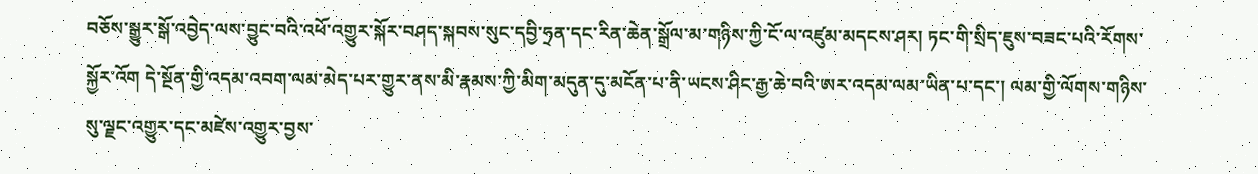བཅོས་སྒྱུར་སྒོ་འབྱེད་ལས་བྱུང་བའི་འཕོ་འགྱུར་སྐོར་བཤད་སྐབས་སུང་དབྱི་ཧྲན་དང་རིན་ཆེན་སྒྲོལ་མ་གཉིས་ཀྱི་ངོ་ལ་འཛུམ་མདངས་ཤར། ཏང་གི་སྲིད་ཇུས་བཟང་པའི་རོགས་སྐྱོར་འོག དེ་སྔོན་གྱི་འདམ་འབག་ལམ་མེད་པར་གྱུར་ནས་མི་རྣམས་ཀྱི་མིག་མདུན་དུ་མངོན་པ་ནི་ཡངས་ཤིང་རྒྱ་ཆེ་བའི་ཨར་འདམ་ལམ་ཡིན་པ་དང་། ལམ་གྱི་ལོགས་གཉིས་སུ་ལྗང་འགྱུར་དང་མཛེས་འགྱུར་བྱས་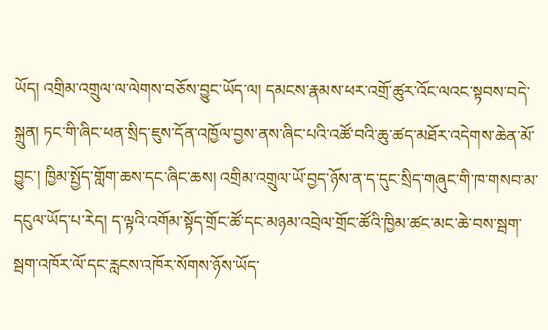ཡོད། འགྲིམ་འགྲུལ་ལ་ལེགས་བཅོས་བྱུང་ཡོད་ལ། དམངས་རྣམས་ཕར་འགྲོ་ཚུར་འོང་ལའང་སྟབས་བདེ་སྐྲུན། ཏང་གི་ཞིང་ཕན་སྲིད་ཇུས་དོན་འཁྱོལ་བྱས་ནས་ཞིང་པའི་འཚོ་བའི་ཆུ་ཚད་མཐོར་འདེགས་ཆེན་མོ་བྱུང་། ཁྱིམ་སྤྱོད་གློག་ཆས་དང་ཞིང་ཆས། འགྲིམ་འགྲུལ་ཡོ་བྱད་ཉོས་ན་ད་དུང་སྲིད་གཞུང་གི་ཁ་གསབ་མ་དངུལ་ཡོད་པ་རེད། ད་ལྟའི་འགོམ་སྟོད་གྲོང་ཚོ་དང་མཉམ་འབྲེལ་གྲོང་ཚོའི་ཁྱིམ་ཚང་མང་ཆེ་བས་སྦག་སྦག་འཁོར་ལོ་དང་རླངས་འཁོར་སོགས་ཉོས་ཡོད་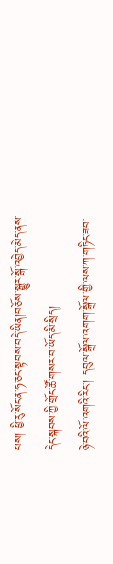པས། ཕྱི་རུ་སོང་ན་ཧ་ཅང་སྟབས་བདེ་ཡིན།བཅོས་སྒྱུར་སྒོ་འབྱེད་མེད་ནས་དེང་སྐབས་ཀྱི་གྲོང་ཚོ་གསར་བ་ཡོད་མི་སྲིད།
ཉེ་བའི་ལོ་འགའི་རིང་། དབུལ་སྒྲོལ་འགག་སྒྲོལ་གྱི་ལས་ཀ་གཏིང་ཟབ་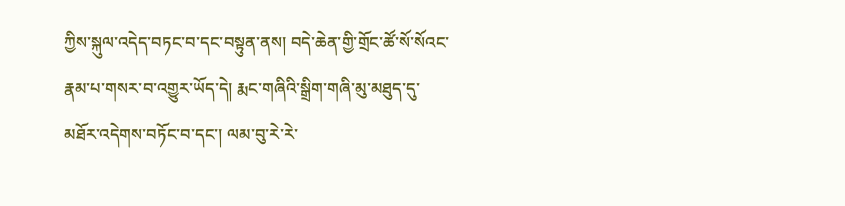ཀྱིས་སྐུལ་འདེད་བཏང་བ་དང་བསྟུན་ནས། བདེ་ཆེན་གྱི་གྲོང་ཚོ་སོ་སོའང་རྣམ་པ་གསར་བ་འགྱུར་ཡོད་དེ། རྨང་གཞིའི་སྒྲིག་གཞི་མུ་མཐུད་དུ་མཐོར་འདེགས་བཏོང་བ་དང་། ལམ་བུ་རེ་རེ་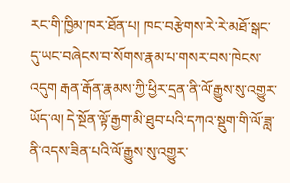རང་གི་ཁྱིམ་ཁར་ཐོན་པ། ཁང་བརྩེགས་རེ་རེ་མཐོ་སྒང་དུ་ཡང་བཞེངས་བ་སོགས་རྣམ་པ་གསར་བས་ཁེངས་འདུག རྒན་རྒོན་རྣམས་ཀྱི་ཕྱིར་དྲན་ནི་ལོ་རྒྱུས་སུ་འགྱུར་ཡོད་ལ། དེ་སྔོན་ལྟོ་རྒྱག་མི་ཐུབ་པའི་དཀའ་སྡུག་གི་ལོ་ཟླ་ནི་འདས་ཟིན་པའི་ལོ་རྒྱུས་སུ་འགྱུར་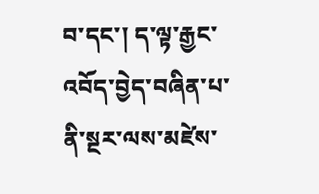བ་དང་། ད་ལྟ་རྒྱང་འབོད་བྱེད་བཞིན་པ་ནི་སྔར་ལས་མཛེས་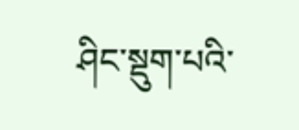ཤིང་སྡུག་པའི་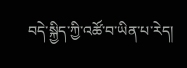བདེ་སྐྱིད་ཀྱི་འཚོ་བ་ཡིན་པ་རེད།